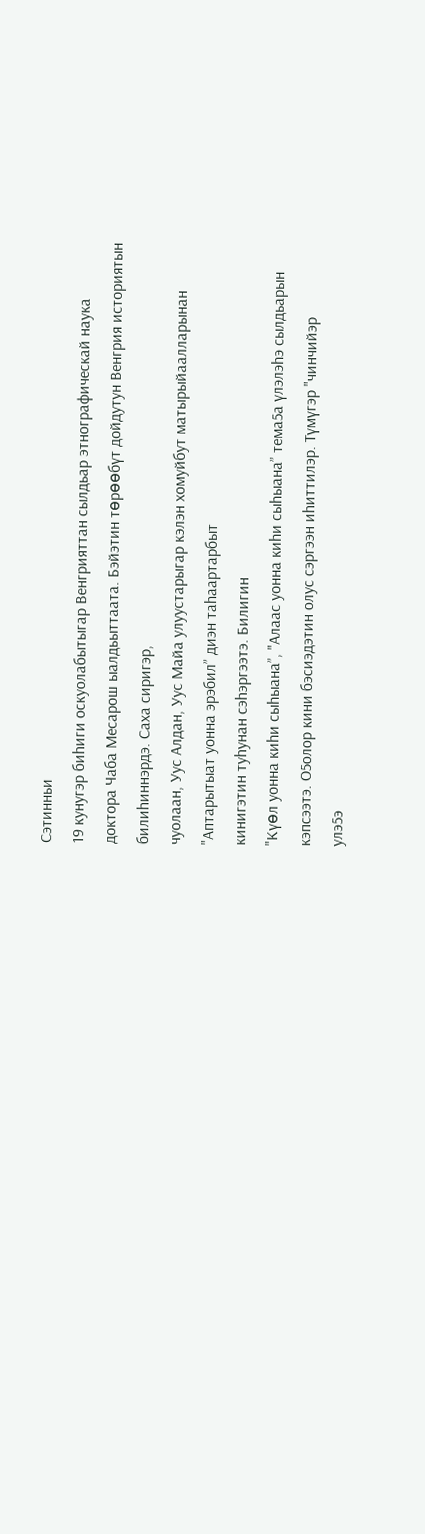Сэтинньи
19 кунугэр биhиги оскуолабытыгар Венгрияттан сылдьар этнографическай наука
доктора Чаба Месарош ыалдьыттаата. Бэйэтин тɵрɵɵбүт дойдутун Венгрия историятын
билиhиннэрдэ. Саха сиригэр,
чуолаан, Уус Алдан, Уус Майа улуустарыгар кэлэн хомуйбут матырыйаалларынан
"Аптарытыат уонна эрэбил” диэн таhаартарбыт
кинигэтин туһунан сэһэргээтэ. Билигин
"Күɵл уонна киhи сыhыана”, "Алаас уонна киhи сыhыана” тема5а үлэлэhэ сылдьарын
кэпсээтэ. О5олор кини бэсиэдэтин олус сэргээн иhиттилэр. Түмүгэр "чинчийэр
улэ5э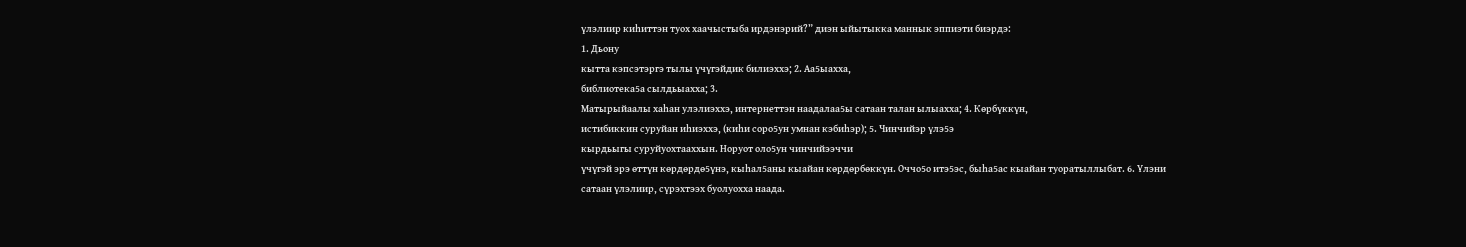үлэлиир киhиттэн туох хаачыстыба ирдэнэрий?” диэн ыйытыкка маннык эппиэти биэрдэ:
1. Дьону
кытта кэпсэтэргэ тылы үчүгэйдик билиэххэ; 2. Аа5ыахха,
библиотека5а сылдьыахха; 3.
Матырыйаалы хаhан улэлиэххэ, интернеттэн наадалаа5ы сатаан талан ылыахха; 4. Кɵрбүккүн,
истибиккин суруйан иhиэххэ, (киhи соро5ун умнан кэбиhэр); 5. Чинчийэр үлэ5э
кырдьыгы суруйуохтааххын. Норуот оло5ун чинчийээччи
үчүгэй эрэ ɵттүн кɵрдɵрдɵ5үнэ, кыhал5аны кыайан кɵрдɵрбɵккүн. Оччо5о итэ5эс, быhа5ас кыайан туоратыллыбат. 6. Үлэни
сатаан үлэлиир, сүрэхтээх буолуохха наада.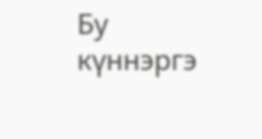Бу
күннэргэ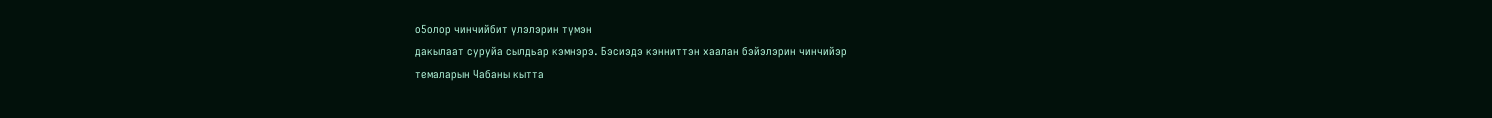о5олор чинчийбит үлэлэрин түмэн
дакылаат суруйа сылдьар кэмнэрэ. Бэсиэдэ кэнниттэн хаалан бэйэлэрин чинчийэр
темаларын Чабаны кытта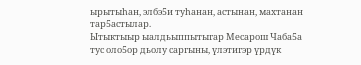ырытыhан, элбэ5и туhанан, астынан, махтанан тар5астылар.
Ытыктыыр ыалдьыппытыгар Месарош Чаба5а тус оло5ор дьолу саргыны, үлэтигэр үрдүк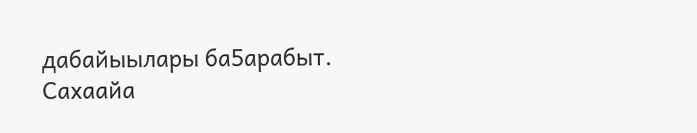дабайыылары ба5арабыт.
Сахаайа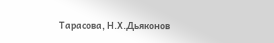Тарасова, Н.Х.Дьяконов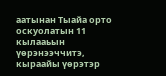аатынан Тыайа орто оскуолатын 11 кылааьын үөрэнээччитэ, кыраайы үөрэтэр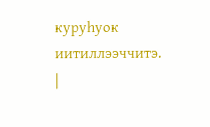куруһуок иитиллээччитэ.
|